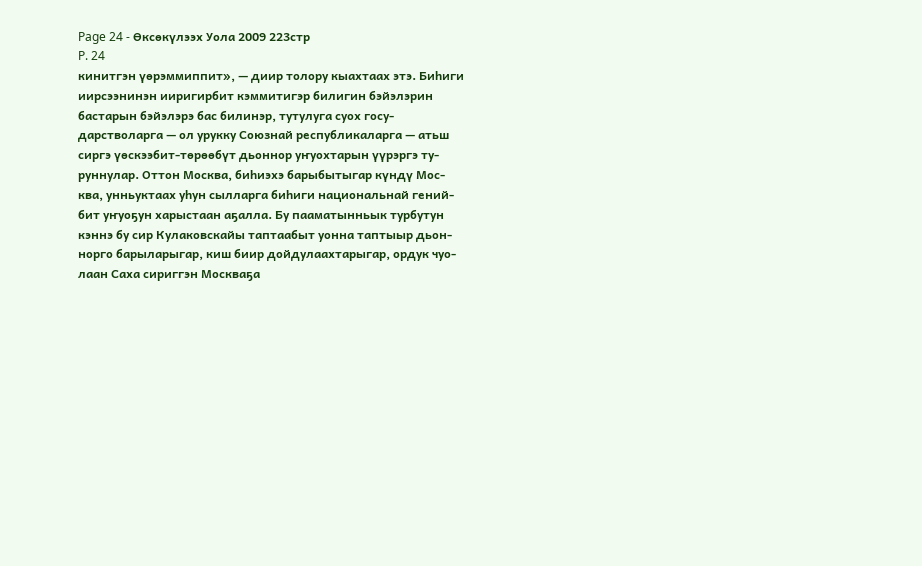Page 24 - Өксөкүлээх Уола 2009 223стр
P. 24
кинитгэн үөрэммиппит», — диир толору кыахтаах этэ. Биһиги
иирсээнинэн ииригирбит кэммитигэр билигин бэйэлэрин
бастарын бэйэлэрэ бас билинэр, тутулуга суох госу-
дарстволарга — ол урукку Союзнай республикаларга — атьш
сиргэ үөскээбит-төрөөбүт дьоннор уҥуохтарын үүрэргэ ту-
руннулар. Оттон Москва, биһиэхэ барыбытыгар күндү Мос-
ква, унньуктаах уһун сылларга биһиги национальнай гений-
бит уҥуоҕун харыстаан аҕалла. Бу пааматынньык турбутун
кэннэ бу сир Кулаковскайы таптаабыт уонна таптыыр дьон-
норго барыларыгар, киш биир дойдулаахтарыгар, ордук чуо-
лаан Саха сириггэн Москваҕа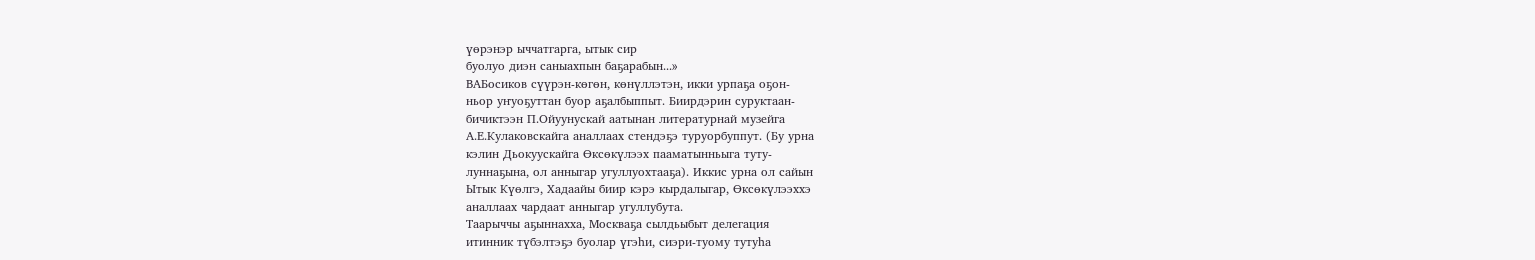үөрэнэр ыччатгарга, ытык сир
буолуо диэн саныахпын баҕарабын...»
ВАБосиков сүүрэн-көгөн, көнүллэтэн, икки урпаҕа оҕон-
ньор уҥуоҕуттан буор аҕалбыппыт. Биирдэрин суруктаан-
бичиктээн П.Ойуунускай аатынан литературнай музейга
А.Е.Кулаковскайга аналлаах стендэҕэ туруорбуппут. (Бу урна
кэлин Дьокуускайга Өксөкүлээх пааматынньыга туту-
луннаҕына, ол анныгар угуллуохтааҕа). Иккис урна ол сайын
Ытык Күөлгэ, Хадаайы биир кэрэ кырдалыгар, Өксөкүлээххэ
аналлаах чардаат анныгар угуллубута.
Таарыччы аҕыннахха, Москваҕа сылдьыбыт делегация
итинник түбэлтэҕэ буолар үгэһи, сиэри-туому тутуһа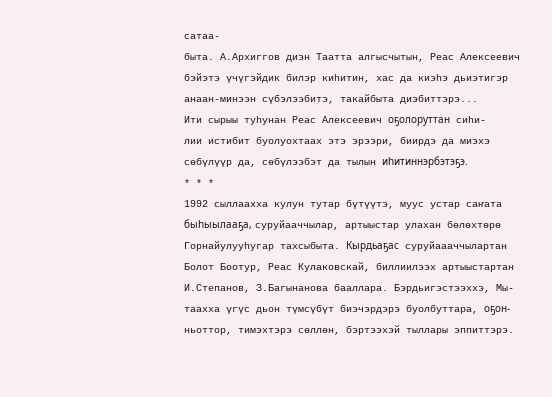сатаа-
быта. А.Архиггов диэн Таатта алгысчытын, Реас Алексеевич
бэйэтэ үчүгэйдик билэр киһитин, хас да киэһэ дьиэтигэр
анаан-минээн сүбэлээбитэ, такайбыта диэбиттэрэ...
Ити сырыы туһунан Реас Алексеевич оҕолоруттан сиһи-
лии истибит буолуохтаах этэ эрээри, биирдэ да миэхэ
сөбүлүүр да, сөбүлээбэт да тылын иһитиннэрбэтэҕэ.
* * *
1992 сыллаахха кулун тутар бүтүүтэ, муус устар саҥата
быһыылааҕа, суруйааччылар, артыыстар улахан бөлөхтөрө
Горнайулууһугар тахсыбыта. Кырдьаҕас суруйаааччылартан
Болот Боотур, Реас Кулаковскай, биллиилээх артыыстартан
И.Степанов, З.Багынанова бааллара. Бэрдьигэстээххэ, Мы-
таахха үгүс дьон түмсүбүт биэчэрдэрэ буолбуттара, оҕон-
ньоттор, тимэхтэрэ сөллөн, бэртээхэй тыллары эппиттэрэ.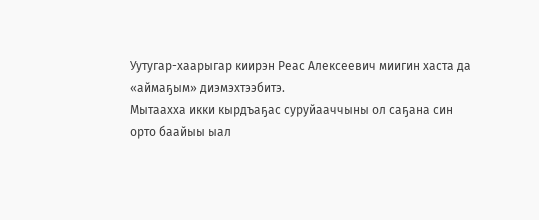Уутугар-хаарыгар киирэн Реас Алексеевич миигин хаста да
«аймаҕым» диэмэхтээбитэ.
Мытаахха икки кырдъаҕас суруйааччыны ол саҕана син
орто баайыы ыал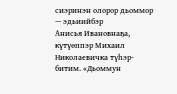сиэринэн олорор дьоммор — эдьиийбэр
Анисья Ивановнаҕа, күтүөппэр Михаил Николаевичка түһэр-
битим. «Дьоммун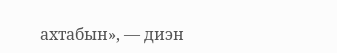ахтабын», — диэн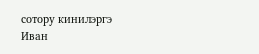сотору кинилэргэ Иван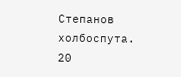Степанов холбоспута.
20